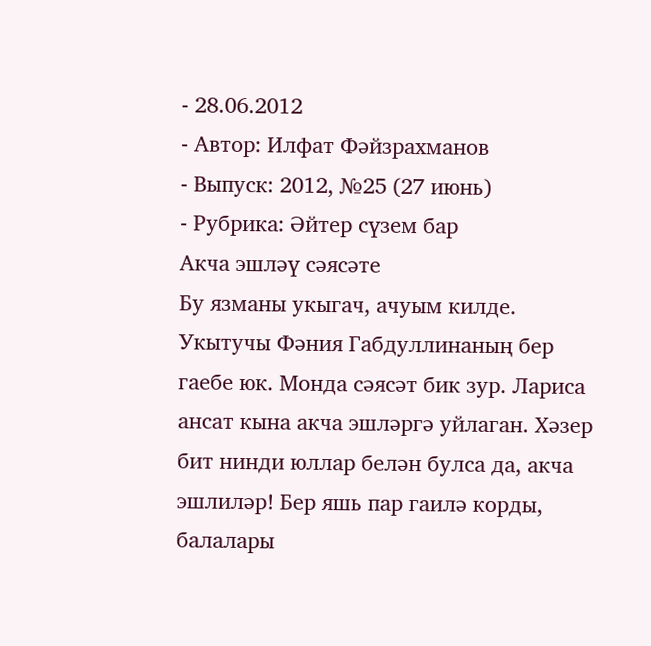- 28.06.2012
- Автор: Илфат Фәйзрахманов
- Выпуск: 2012, №25 (27 июнь)
- Рубрика: Әйтер сүзем бар
Акча эшләү сәясәте
Бу язманы укыгач, ачуым килде. Укытучы Фәния Габдуллинаның бер гаебе юк. Монда сәясәт бик зур. Лариса ансат кына акча эшләргә уйлаган. Хәзер бит нинди юллар белән булса да, акча эшлиләр! Бер яшь пар гаилә корды, балалары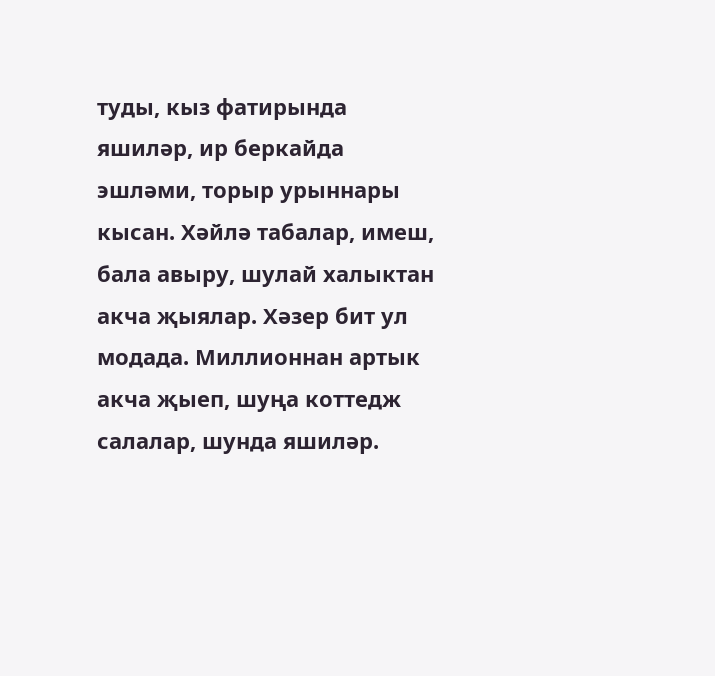туды, кыз фатирында яшиләр, ир беркайда эшләми, торыр урыннары кысан. Хәйлә табалар, имеш, бала авыру, шулай халыктан акча җыялар. Хәзер бит ул модада. Миллионнан артык акча җыеп, шуңа коттедж салалар, шунда яшиләр.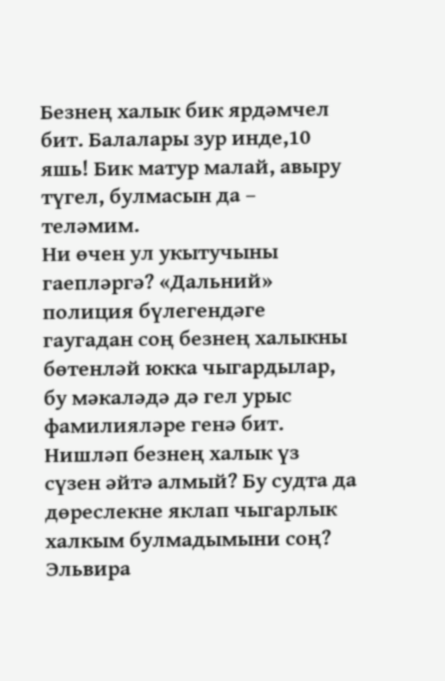Безнең халык бик ярдәмчел бит. Балалары зур инде,10 яшь! Бик матур малай, авыру түгел, булмасын да – теләмим.
Ни өчен ул укытучыны гаепләргә? «Дальний» полиция бүлегендәге гаугадан соң безнең халыкны бөтенләй юкка чыгардылар, бу мәкаләдә дә гел урыс фамилияләре генә бит. Нишләп безнең халык үз сүзен әйтә алмый? Бу судта да дөреслекне яклап чыгарлык халкым булмадымыни соң? Эльвира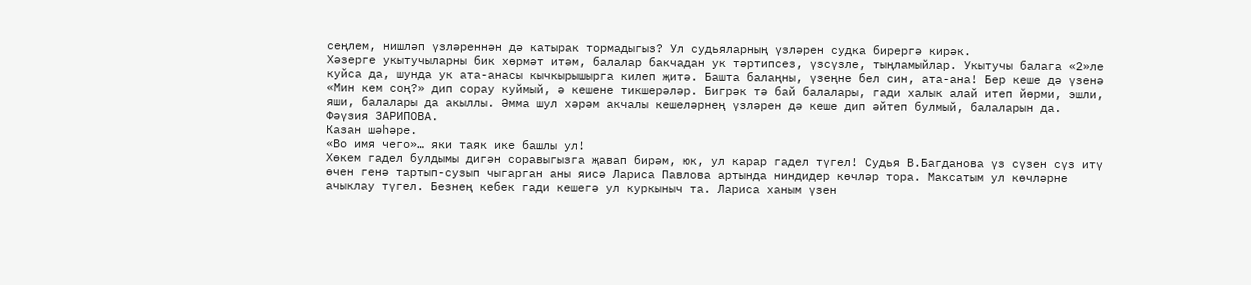сеңлем, нишләп үзләреннән дә катырак тормадыгыз? Ул судьяларның үзләрен судка бирергә кирәк.
Хәзерге укытучыларны бик хөрмәт итәм, балалар бакчадан ук тәртипсез, үзсүзле, тыңламыйлар. Укытучы балага «2»ле куйса да, шунда ук ата-анасы кычкырышырга килеп җитә. Башта балаңны, үзеңне бел син, ата-ана! Бер кеше дә үзенә «Мин кем соң?» дип сорау куймый, ә кешене тикшерәләр. Бигрәк тә бай балалары, гади халык алай итеп йөрми, эшли, яши, балалары да акыллы. Әмма шул хәрәм акчалы кешеләрнең үзләрен дә кеше дип әйтеп булмый, балаларын да.
Фәүзия ЗАРИПОВА.
Казан шәһәре.
«Во имя чего»… яки таяк ике башлы ул!
Хөкем гадел булдымы дигән соравыгызга җавап бирәм, юк, ул карар гадел түгел! Судья В.Багданова үз сүзен сүз итү өчен генә тартып-сузып чыгарган аны яисә Лариса Павлова артында ниндидер көчләр тора. Максатым ул көчләрне ачыклау түгел. Безнең кебек гади кешегә ул куркыныч та. Лариса ханым үзен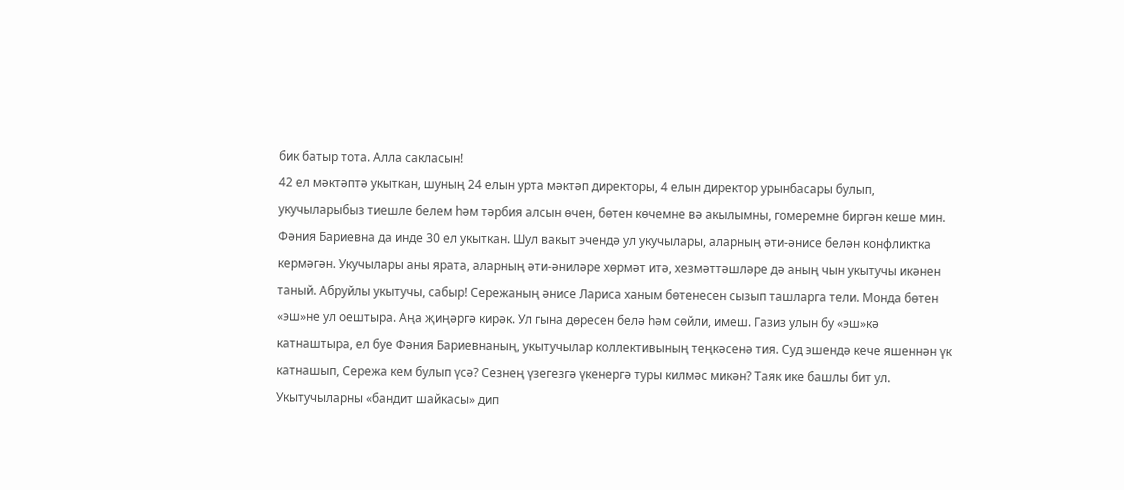бик батыр тота. Алла сакласын!
42 ел мәктәптә укыткан, шуның 24 елын урта мәктәп директоры, 4 елын директор урынбасары булып, укучыларыбыз тиешле белем һәм тәрбия алсын өчен, бөтен көчемне вә акылымны, гомеремне биргән кеше мин.
Фәния Бариевна да инде 30 ел укыткан. Шул вакыт эчендә ул укучылары, аларның әти-әнисе белән конфликтка кермәгән. Укучылары аны ярата, аларның әти-әниләре хөрмәт итә, хезмәттәшләре дә аның чын укытучы икәнен таный. Абруйлы укытучы, сабыр! Сережаның әнисе Лариса ханым бөтенесен сызып ташларга тели. Монда бөтен «эш»не ул оештыра. Аңа җиңәргә кирәк. Ул гына дөресен белә һәм сөйли, имеш. Газиз улын бу «эш»кә катнаштыра, ел буе Фәния Бариевнаның, укытучылар коллективының теңкәсенә тия. Суд эшендә кече яшеннән үк катнашып, Сережа кем булып үсә? Сезнең үзегезгә үкенергә туры килмәс микән? Таяк ике башлы бит ул.
Укытучыларны «бандит шайкасы» дип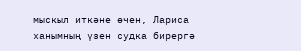мыскыл иткәне өчен, Лариса ханымның үзен судка бирергә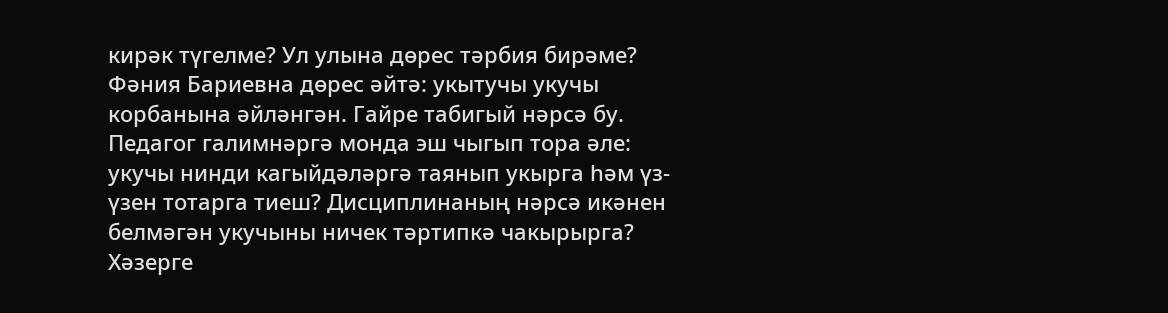кирәк түгелме? Ул улына дөрес тәрбия бирәме?
Фәния Бариевна дөрес әйтә: укытучы укучы корбанына әйләнгән. Гайре табигый нәрсә бу. Педагог галимнәргә монда эш чыгып тора әле: укучы нинди кагыйдәләргә таянып укырга һәм үз-үзен тотарга тиеш? Дисциплинаның нәрсә икәнен белмәгән укучыны ничек тәртипкә чакырырга? Хәзерге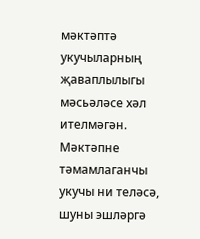мәктәптә укучыларның җаваплылыгы мәсьәләсе хәл ителмәгән. Мәктәпне тәмамлаганчы укучы ни теләсә, шуны эшләргә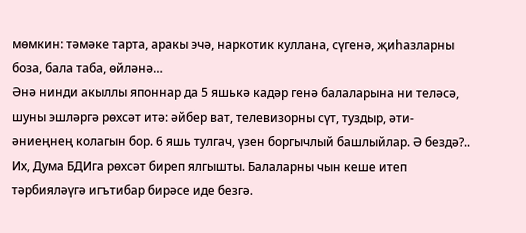мөмкин: тәмәке тарта, аракы эчә, наркотик куллана, сүгенә, җиһазларны боза, бала таба, өйләнә…
Әнә нинди акыллы японнар да 5 яшькә кадәр генә балаларына ни теләсә, шуны эшләргә рөхсәт итә: әйбер ват, телевизорны сүт, туздыр, әти-әниеңнең колагын бор. 6 яшь тулгач, үзен боргычлый башлыйлар. Ә бездә?..
Их, Дума БДИга рөхсәт биреп ялгышты. Балаларны чын кеше итеп тәрбияләүгә игътибар бирәсе иде безгә.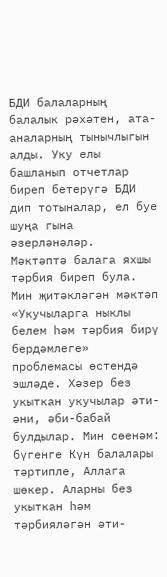БДИ балаларның балалык рәхәтен, ата-аналарның тынычлыгын алды. Уку елы башланып отчетлар биреп бетерүгә БДИ дип тотыналар, ел буе шуңа гына әзерләнәләр.
Мәктәптә балага яхшы тәрбия биреп була. Мин җитәкләгән мәктәп «Укучыларга ныклы белем һәм тәрбия бирү бердәмлеге» проблемасы өстендә эшләде. Хәзер без укыткан укучылар әти-әни, әби-бабай булдылар. Мин сөенәм: бүгенге Күн балалары тәртипле, Аллага шөкер. Аларны без укыткан һәм тәрбияләгән әти-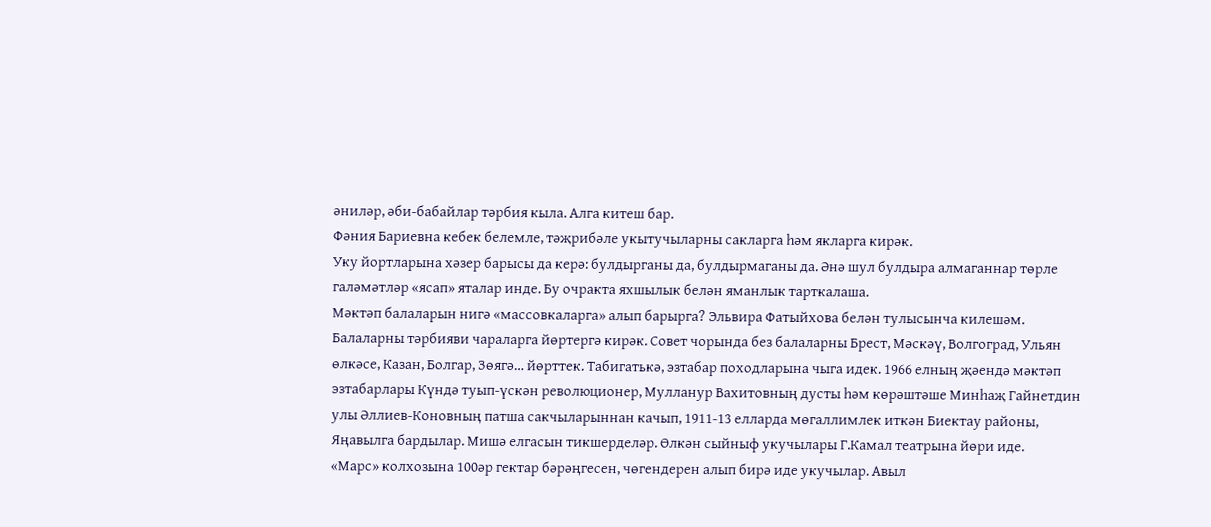әниләр, әби-бабайлар тәрбия кыла. Алга китеш бар.
Фәния Бариевна кебек белемле, тәҗрибәле укытучыларны сакларга һәм якларга кирәк.
Уку йортларына хәзер барысы да керә: булдырганы да, булдырмаганы да. Әнә шул булдыра алмаганнар төрле галәмәтләр «ясап» яталар инде. Бу очракта яхшылык белән яманлык тарткалаша.
Мәктәп балаларын нигә «массовкаларга» алып барырга? Эльвира Фатыйхова белән тулысынча килешәм. Балаларны тәрбияви чараларга йөртергә кирәк. Совет чорында без балаларны Брест, Мәскәү, Волгоград, Ульян өлкәсе, Казан, Болгар, Зөягә… йөрттек. Табигатькә, эзтабар походларына чыга идек. 1966 елның җәендә мәктәп эзтабарлары Күндә туып-үскән революционер, Мулланур Вахитовның дусты һәм көрәштәше Минһаҗ Гайнетдин улы Әллиев-Коновның патша сакчыларыннан качып, 1911-13 елларда мөгаллимлек иткән Биектау районы, Яңавылга бардылар. Мишә елгасын тикшерделәр. Өлкән сыйныф укучылары Г.Камал театрына йөри иде.
«Марс» колхозына 100әр гектар бәрәңгесен, чөгендерен алып бирә иде укучылар. Авыл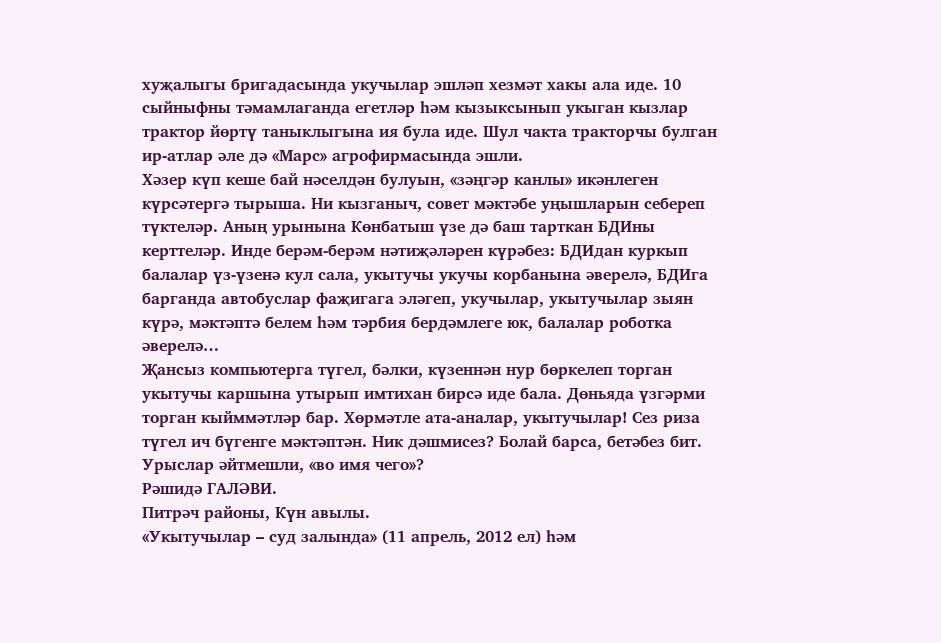хуҗалыгы бригадасында укучылар эшләп хезмәт хакы ала иде. 10 сыйныфны тәмамлаганда егетләр һәм кызыксынып укыган кызлар трактор йөртү таныклыгына ия була иде. Шул чакта тракторчы булган ир-атлар әле дә «Марс» агрофирмасында эшли.
Хәзер күп кеше бай нәселдән булуын, «зәңгәр канлы» икәнлеген күрсәтергә тырыша. Ни кызганыч, совет мәктәбе уңышларын себереп түктеләр. Аның урынына Көнбатыш үзе дә баш тарткан БДИны керттеләр. Инде берәм-берәм нәтиҗәләрен күрәбез: БДИдан куркып балалар үз-үзенә кул сала, укытучы укучы корбанына әверелә, БДИга барганда автобуслар фаҗигага эләгеп, укучылар, укытучылар зыян күрә, мәктәптә белем һәм тәрбия бердәмлеге юк, балалар роботка әверелә…
Җансыз компьютерга түгел, бәлки, күзеннән нур бөркелеп торган укытучы каршына утырып имтихан бирсә иде бала. Дөньяда үзгәрми торган кыйммәтләр бар. Хөрмәтле ата-аналар, укытучылар! Сез риза түгел ич бүгенге мәктәптән. Ник дәшмисез? Болай барса, бетәбез бит. Урыслар әйтмешли, «во имя чего»?
Рәшидә ГАЛӘВИ.
Питрәч районы, Күн авылы.
«Укытучылар – суд залында» (11 апрель, 2012 ел) һәм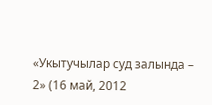«Укытучылар суд залында – 2» (16 май, 2012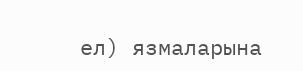ел) язмаларына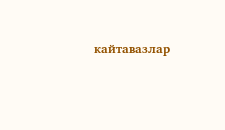кайтавазлар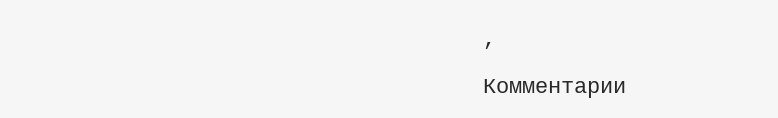,

Комментарии